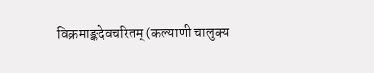विक्रमाङ्कदेवचरितम् (कल्याणी चालुक्य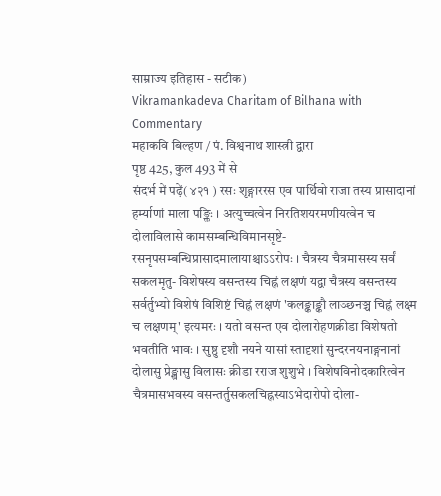साम्राज्य इतिहास - सटीक)
Vikramankadeva Charitam of Bilhana with Commentary
महाकवि बिल्हण / पं. विश्वनाथ शास्त्री द्वारा
पृष्ठ 425, कुल 493 में से
संदर्भ में पढ़ें( ४२१ ) रसः शृङ्गाररस एव पार्थिवो राजा तस्य प्रासादानां हर्म्याणां माला पङ्क्तिः । अत्युच्चत्वेन निरतिशयरमणीयत्वेन च दोलाविलासे कामसम्बन्धिविमानसृष्टे- रसनृपसम्बन्धिप्रासादमालायाश्चाऽऽरोपः । चैत्रस्य चैत्रमासस्य सर्वं सकलमृतु- विशेषस्य वसन्तस्य चिह्नं लक्षणं यद्वा चैत्रस्य वसन्तस्य सर्वर्तुभ्यो विशेषं विशिष्टं चिह्नं लक्षणं 'कलङ्काङ्कौ लाञ्छनञ्च चिह्नं लक्ष्म च लक्षणम्' इत्यमरः । यतो वसन्त एव दोलारोहणक्रीडा विशेषतो भवतीति भावः । सुष्ठु दृशौ नयने यासां स्तादृशां सुन्दरनयनाङ्गनानां दोलासु प्रेङ्खासु विलासः क्रीडा रराज शुशुभे । विशेषविनोदकारित्वेन चैत्रमासभवस्य वसन्तर्तुसकलचिह्नस्याऽभेदारोपो दोला-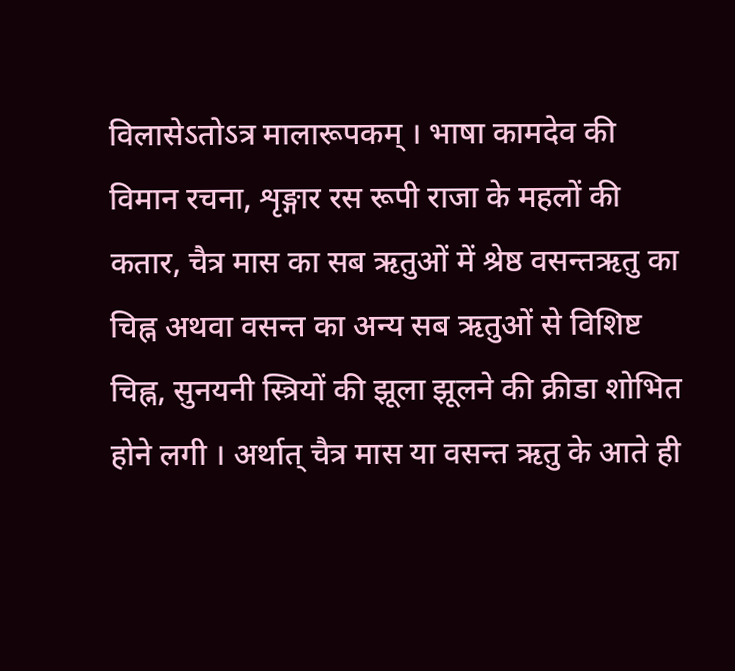विलासेऽतोऽत्र मालारूपकम् । भाषा कामदेव की विमान रचना, शृङ्गार रस रूपी राजा के महलों की कतार, चैत्र मास का सब ऋतुओं में श्रेष्ठ वसन्तऋतु का चिह्न अथवा वसन्त का अन्य सब ऋतुओं से विशिष्ट चिह्न, सुनयनी स्त्रियों की झूला झूलने की क्रीडा शोभित होने लगी । अर्थात् चैत्र मास या वसन्त ऋतु के आते ही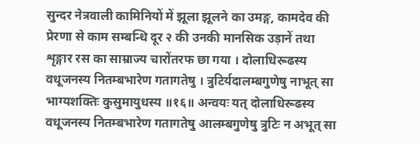सुन्दर नेत्रवाली कामिनियों में झूला झूलने का उमङ्ग, कामदेव की प्रेरणा से काम सम्बन्धि दूर २ की उनकी मानसिक उड़ानें तथा शृङ्गार रस का साम्राज्य चारोंतरफ छा गया । दोलाधिरूढस्य वधूजनस्य नितम्बभारेण गतागतेषु । त्रुटिर्यदालम्बगुणेषु नाभूत् सा भाग्यशक्तिः कुसुमायुधस्य ॥१६॥ अन्वयः यत् दोलाधिरूढस्य वधूजनस्य नितम्बभारेण गतागतेषु आलम्बगुणेषु त्रुटिः न अभूत् सा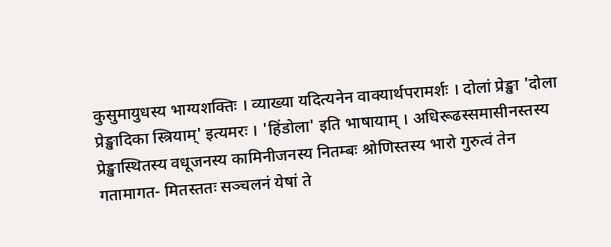कुसुमायुधस्य भाग्यशक्तिः । व्याख्या यदित्यनेन वाक्यार्थपरामर्शः । दोलां प्रेङ्खा 'दोला प्रेङ्खादिका स्त्रियाम्' इत्यमरः । 'हिंडोला' इति भाषायाम् । अधिरूढस्समासीनस्तस्य प्रेङ्खास्थितस्य वधूजनस्य कामिनीजनस्य नितम्बः श्रोणिस्तस्य भारो गुरुत्वं तेन गतामागत- मितस्ततः सञ्चलनं येषां ते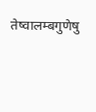तेष्वालम्बगुणेषु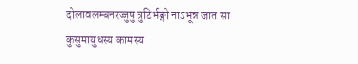दोलावलम्बनरज्जुषु त्रुटिर्भङ्गो नाऽभून्न जात सा कुसुमायुधस्य कामस्य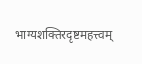भाग्यशक्तिरदृष्टमहत्त्वम्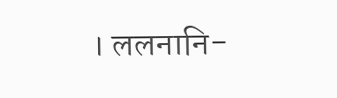। ललनानि-